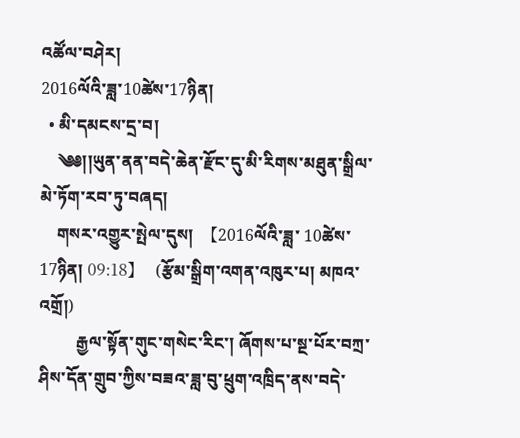འཚོལ་བཤེར།
2016ལོའི་ཟླ་10ཚེས་17ཉིན།
  • མི་དམངས་དྲ་བ།
    ༄༅།།ཡུན་ནན་བདེ་ཆེན་རྫོང་དུ་མི་རིགས་མཐུན་སྒྲིལ་མེ་ཏོག་རབ་ཏུ་བཞད།
    གསར་འགྱུར་སྤེལ་དུས།  【2016ལོའི་ཟླ་ 10ཚེས་17ཉིན། 09:18】   (རྩོམ་སྒྲིག་འགན་འཁུར་པ། མཁའ་འགྲོ།)
         རྒྱལ་སྟོན་གུང་གསེང་རིང་། ཞོགས་པ་སྔ་པོར་བཀྲ་ཤིས་དོན་གྲུབ་ཀྱིས་བཟའ་ཟླ་བུ་ཕྲུག་འཁྲིད་ནས་བདེ་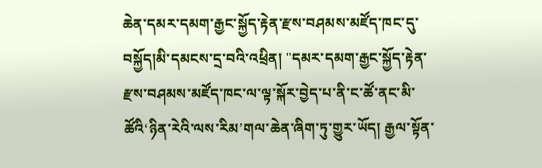ཆེན་དམར་དམག་རྒྱང་སྐྱོད་རྟེན་རྫས་བཤམས་མཛོད་ཁང་དུ་བསྐྱོད།མི་དམངས་དྲ་བའི་འཕྲིན། "དམར་དམག་རྒྱང་སྐྱོད་རྟེན་རྫས་བཤམས་མཛོད་ཁང་ལ་ལྟ་སྐོར་བྱེད་པ་ནི་ང་ཚོ་ནང་མི་ཚོའི‘ཉིན་རེའི་ལས་རིམ’གལ་ཆེན་ཞིག་ཏུ་གྱུར་ཡོད། རྒྱལ་སྟོན་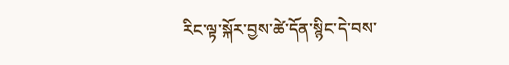རིང་ལྟ་སྐོར་བྱས་ཚེ་དོན་སྙིང་དེ་བས་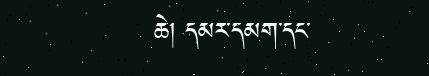ཆེ། དམར་དམག་དང་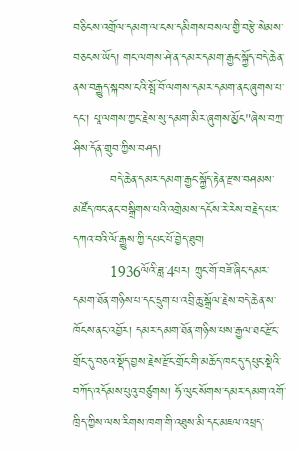བཅིངས་འགྲོལ་དམག་ལ་ངས་དམིགས་བསལ་གྱི་བརྩེ་སེམས་བཅངས་ཡོད། གང་ལགས་ཤེ་ན་དམར་དམག་རྒྱང་སྐྱོད་བདེ་ཆེན་ནས་བརྒྱུད་སྐབས་ངའི་སྤོ་བོ་ལགས་དམར་དམག་ནང་ཞུགས་པ་དང་། པཱ་ལགས་ཀྱང་རྗེས་སུ་དམག་མིར་ཞུགས་མྱོང"ཞེས་བཀྲ་ཤིས་དོན་གྲུབ་ཀྱིས་བཤད།
         བདེ་ཆེན་དམར་དམག་རྒྱང་སྐྱོད་རྟེན་རྫས་བཤམས་མཛོད་ཁང་ནང་བསྒྲིགས་པའི་འགྲེམས་དངོས་རེ་རེས་བརྗེད་པར་དཀའ་བའི་ལོ་རྒྱུས་ཀྱི་དཔང་པོ་བྱེད་ཐུབ།
         1936ལོའི་ཟླ་4པར། ཀྲུང་གོ་བཟོ་ཞིང་དམར་དམག་ཐོན་གཉིས་པ་དང་དྲུག་པ་འབྲི་ཆུ་སྒྲོལ་རྗེས་བདེ་ཆེན་ས་ཁོངས་ནང་འབྱོར། དམར་དམག་ཐོན་གཉིས་པས་རྒྱལ་ཐང་རྫོང་གྲོང་དུ་བཅའ་སྡོད་བྱས་རྗེས་རྫོང་གྲོང་གི་མཆོད་ཁང་དུ་དཔུང་སྡེའི་བཀོད་འདོམས་པུའུ་བཙུགས། ཧོ་ལུང་སོགས་དམར་དམག་འགོ་ཁྲིད་ཀྱིས་ལས་རིགས་ཁག་གི་འཐུས་མི་དང་མཇལ་འཕྲད་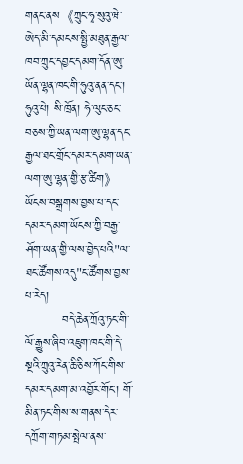གནང་ནས《ཀྲུང་ཧྭ་སུའུ་ཝེ་ཨེད་མི་དམངས་སྤྱི་མཐུན་རྒྱལ་ཁབ་ཀྲུང་དབྱང་དམག་དོན་ཨུ་ཡོན་ལྷན་ཁང་གི་ཧུའུ་ནན་དང་། ཧུའུ་པེ། སི་ཁྲོན། ཧེ་ལུང་ཅང་བཅས་ཀྱི་ཡན་ལག་ཨུ་ལྷན་དང་རྒྱལ་ཐང་གྲོང་དམར་དམག་ཡན་ལག་ཨུ་ལྷན་གྱི་རྩ་ཚིག》ཡོངས་བསྒྲགས་བྱས་པ་དང་དམར་དམག་ཡོངས་ཀྱི་བརྒྱ་ཤོག་ཡན་གྱི་ལས་བྱེད་པའི"ལ་ཐང་ཚོགས་འདུ"ང་ཚོགས་བྱས་པ་རེད།
         བདེ་ཆེན་ཀྲོའུ་ཏང་གི་ལོ་རྒྱུས་ཞིབ་འཇུག་ཁང་གི་དེ་སྔའི་ཀྲུའུ་རེན་ཆི་ཅིས་ཀོང་གིས་དམར་དམག་མ་འབྱོར་གོང་། གོ་མིན་ཏང་གིས་ས་གནས་དེར་དཀྲོག་གཏམ་སྤེལ་ནས་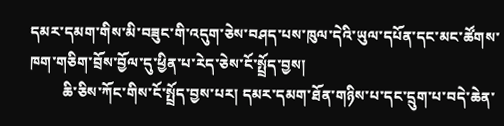དམར་དམག་གིས་མི་བཟུང་གི་འདུག་ཅེས་བཤད་པས་ཁུལ་དེའི་ཡུལ་དཔོན་དང་མང་ཚོགས་ཁག་གཅིག་བྲོས་བྱོལ་དུ་ཕྱིན་པ་རེད་ཅེས་ངོ་སྤྲོད་བྱས།
         ཆི་ཅིས་ཀོང་གིས་ངོ་སྤྲོད་བྱས་པར། དམར་དམག་ཐོན་གཉིས་པ་དང་དྲུག་པ་བདེ་ཆེན་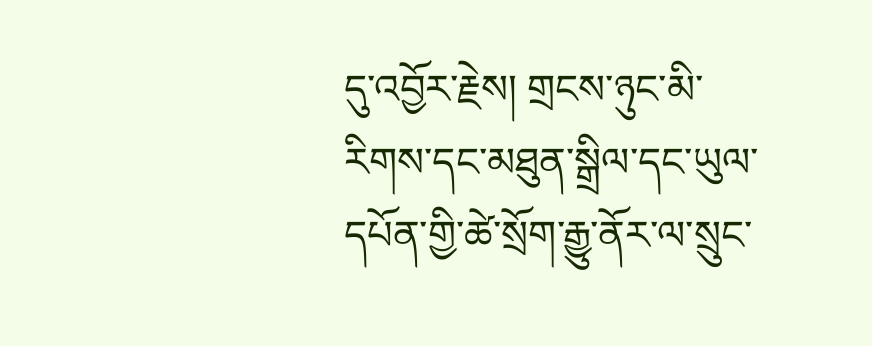དུ་འབྱོར་རྗེས། གྲངས་ཉུང་མི་རིགས་དང་མཐུན་སྒྲིལ་དང་ཡུལ་དཔོན་གྱི་ཚེ་སྲོག་རྒྱུ་ནོར་ལ་སྲུང་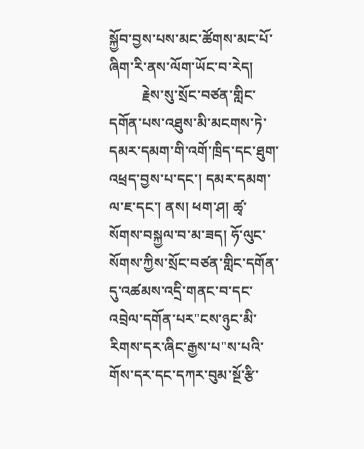སྐྱོབ་བྱས་པས་མང་ཚོགས་མང་པོ་ཞིག་རི་ནས་ལོག་ཡོང་བ་རེད།
         རྗེས་སུ་སྲོང་བཙན་གླིང་དགོན་པས་འཐུས་མི་མངགས་ཏེ་དམར་དམག་གི་འགོ་ཁྲིད་དང་ཐུག་འཕྲད་བྱས་པ་དང་། དམར་དམག་ལ་ཇ་དང་། ནས། ཕག་ཤ། ཚྭ་སོགས་བསྐྱལ་བ་མ་ཟད། ཧོ་ལུང་སོགས་ཀྱིས་སྲོང་བཙན་གླིང་དགོན་དུ་འཚམས་འདྲི་གནང་བ་དང་འབྲེལ་དགོན་པར"ངས་ཉུང་མི་རིགས་དར་ཞིང་རྒྱས་པ"ས་པའི་གོས་དར་དང་དཀར་བུམ་སྔོ་རྩི་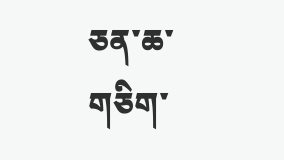ཅན་ཆ་གཅིག་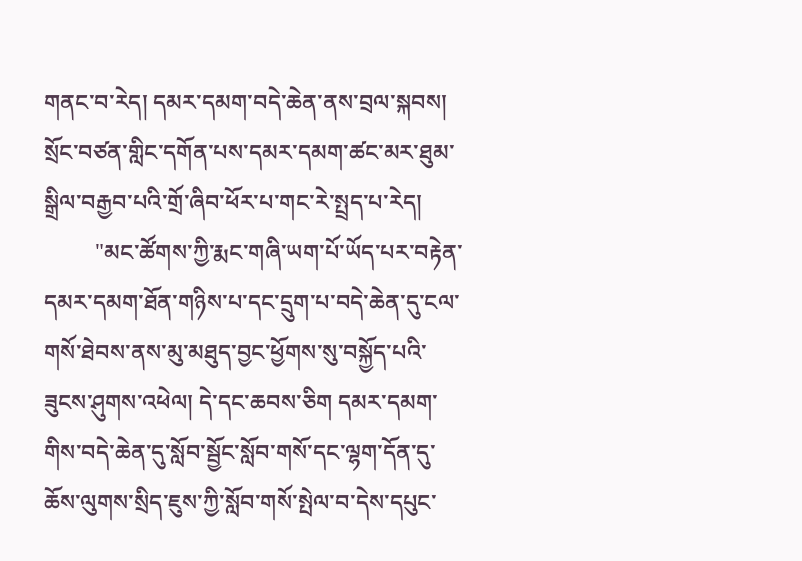གནང་བ་རེད། དམར་དམག་བདེ་ཆེན་ནས་བྲལ་སྐབས། སྲོང་བཙན་གླིང་དགོན་པས་དམར་དམག་ཚང་མར་ཐུམ་སྒྲིལ་བརྒྱབ་པའི་གྲོ་ཞིབ་ཕོར་པ་གང་རེ་སྤྲད་པ་རེད།
         "མང་ཚོགས་ཀྱི་རྨང་གཞི་ཡག་པོ་ཡོད་པར་བརྟེན་དམར་དམག་ཐོན་གཉིས་པ་དང་དྲུག་པ་བདེ་ཆེན་དུ་ངལ་གསོ་ཐེབས་ནས་མུ་མཐུད་བྱང་ཕྱོགས་སུ་བསྐྱོད་པའི་ཟུངས་ཤུགས་འཕེལ། དེ་དང་ཆབས་ཅིག དམར་དམག་གིས་བདེ་ཆེན་དུ་སློབ་སྦྱོང་སློབ་གསོ་དང་ལྷག་དོན་དུ་ཆོས་ལུགས་སྲིད་ཇུས་ཀྱི་སློབ་གསོ་སྤེལ་བ་དེས་དཔུང་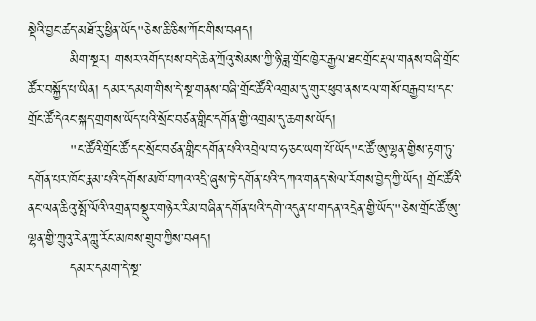སྡེའི་བྱང་ཚད་མཐོ་རུ་ཕྱིན་ཡོད"ཅེས་ཆི་ཅིས་ཀོང་གིས་བཤད།
         མིག་སྔར། གསར་འགོད་པས་བདེ་ཆེན་ཀྲོའུ་སེམས་ཀྱི་ཉི་ཟླ་གྲོང་ཁྱེར་རྒྱལ་ཐང་གྲོང་རྡལ་གནས་བཞི་གྲོང་ཚོར་བསྐྱོད་པ་ཡིན། དམར་དམག་གིས་དེ་སྔ་གནས་བཞི་གྲོང་ཚོའི་འགྲམ་དུ་གུར་ཕུབ་ནས་ངལ་གསོ་བརྒྱབ་པ་དང་གྲོང་ཚོ་དེའང་སྐད་གྲགས་ཡོད་པའི་སྲོང་བཙན་གླིང་དགོན་གྱི་འགྲམ་དུ་ཆགས་ཡོད།
         "ང་ཚོའི་གྲོང་ཚོ་དང་སྲོང་བཙན་གླིང་དགོན་པའི་འབྲེལ་བ་ཧ་ཅང་ཡག་པོ་ཡོད"ང་ཚོ་ཨུ་ལྷན་གྱིས་རྟག་ཏུ་དགོན་པར་ཁོང་རྣམ་པའི་དགོས་མཁོ་བཀའ་འདྲི་ཞུས་ཏེ་དགོན་པའི་དཀའ་གནད་སེལ་རོགས་བྱེད་ཀྱི་ཡོད། གྲོང་ཚོའི་ནང་ལན་ཆིའུ་སྤོ་ལོའི་འགྲན་བསྡུར་གཉེར་རིམ་བཞིན་དགོན་པའི་དགེ་འདུན་པ་གདན་འདྲེན་གྱི་ཡོད་"ཅེས་གྲོང་ཚོ་ཨུ་ལྷན་གྱི་ཀྲུའུ་རེན་ཀླུ་རོང་མཁས་གྲུབ་ཀྱིས་བཤད།
         དམར་དམག་དེ་སྔ་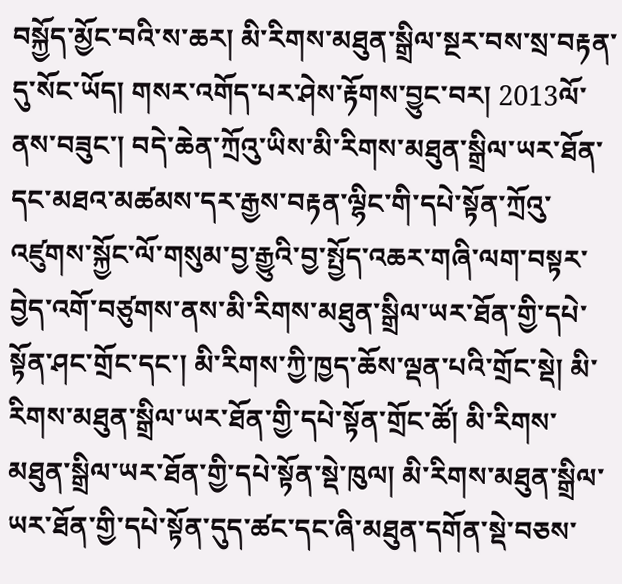བསྐྱོད་མྱོང་བའི་ས་ཆར། མི་རིགས་མཐུན་སྒྲིལ་སྔར་བས་སྲ་བརྟན་དུ་སོང་ཡོད། གསར་འགོད་པར་ཤེས་རྟོགས་བྱུང་བར། 2013ལོ་ནས་བཟུང་། བདེ་ཆེན་ཀྲོའུ་ཡིས་མི་རིགས་མཐུན་སྒྲིལ་ཡར་ཐོན་དང་མཐའ་མཚམས་དར་རྒྱས་བརྟན་ལྷིང་གི་དཔེ་སྟོན་ཀྲོའུ་འཛུགས་སྐྱོང་ལོ་གསུམ་བྱ་རྒྱུའི་བྱ་སྤྱོད་འཆར་གཞི་ལག་བསྟར་བྱེད་འགོ་བཙུགས་ནས་མི་རིགས་མཐུན་སྒྲིལ་ཡར་ཐོན་གྱི་དཔེ་སྟོན་ཤང་གྲོང་དང་། མི་རིགས་ཀྱི་ཁྱད་ཆོས་ལྡན་པའི་གྲོང་སྡེ། མི་རིགས་མཐུན་སྒྲིལ་ཡར་ཐོན་གྱི་དཔེ་སྟོན་གྲོང་ཚོ། མི་རིགས་མཐུན་སྒྲིལ་ཡར་ཐོན་གྱི་དཔེ་སྟོན་སྡེ་ཁུལ། མི་རིགས་མཐུན་སྒྲིལ་ཡར་ཐོན་གྱི་དཔེ་སྟོན་དུད་ཚང་དང་ཞི་མཐུན་དགོན་སྡེ་བཅས་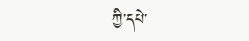ཀྱི་དཔེ་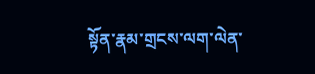སྟོན་རྣམ་གྲངས་ལག་ལེན་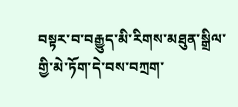བསྟར་བ་བརྒྱུད་མི་རིགས་མཐུན་སྒྲིལ་གྱི་མེ་ཏོག་དེ་བས་བཀྲག་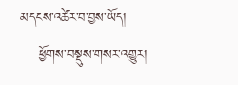མདངས་འཚེར་བ་བྱས་ཡོད།
    ཕྱོགས་བསྡུས་གསར་འགྱུར།